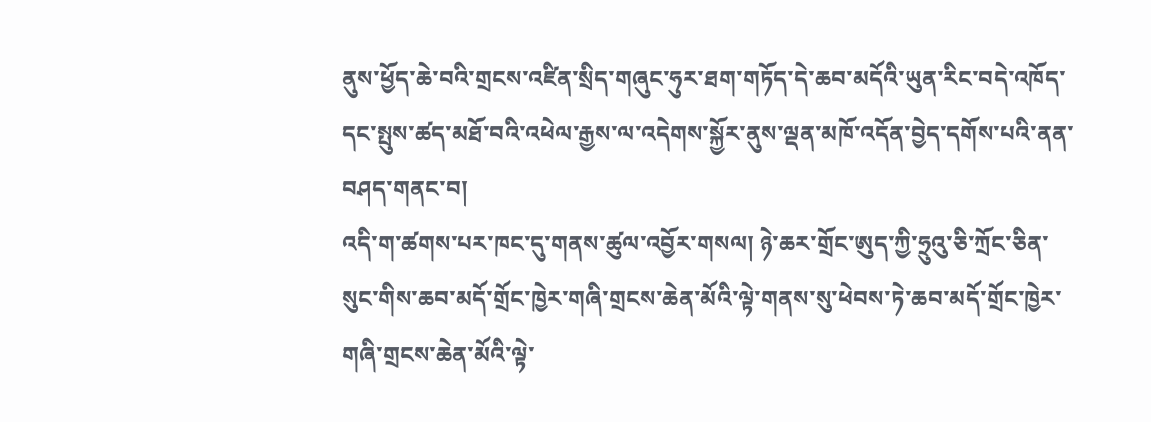ནུས་ཕྱོད་ཆེ་བའི་གྲངས་འཛིན་སྲིད་གཞུང་ཧུར་ཐག་གཏོད་དེ་ཆབ་མདོའི་ཡུན་རིང་བདེ་འཁོད་དང་སྤུས་ཚད་མཐོ་བའི་འཕེལ་རྒྱས་ལ་འདེགས་སྐྱོར་ནུས་ལྡན་མཁོ་འདོན་བྱེད་དགོས་པའི་ནན་བཤད་གནང་བ།
འདི་ག་ཚགས་པར་ཁང་དུ་གནས་ཚུལ་འབྱོར་གསལ། ཉེ་ཆར་གྲོང་ཨུད་ཀྱི་ཧྲུའུ་ཅི་ཀྲོང་ཅིན་སུང་གིས་ཆབ་མདོ་གྲོང་ཁྱེར་གཞི་གྲངས་ཆེན་མོའི་ལྟེ་གནས་སུ་ཕེབས་ཏེ་ཆབ་མདོ་གྲོང་ཁྱེར་གཞི་གྲངས་ཆེན་མོའི་ལྟེ་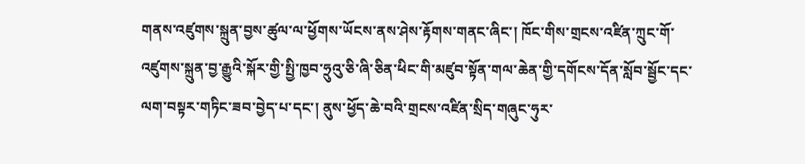གནས་འཛུགས་སྐྲུན་བྱས་ཚུལ་ལ་ཕྱོགས་ཡོངས་ནས་ཤེས་རྟོགས་གནང་ཞིང་། ཁོང་གིས་གྲངས་འཛིན་ཀྲུང་གོ་འཛུགས་སྐྲུན་བྱ་རྒྱུའི་སྐོར་གྱི་སྤྱི་ཁྱབ་ཧྲུའུ་ཅི་ཞི་ཅིན་ཕིང་གི་མཛུབ་སྟོན་གལ་ཆེན་གྱི་དགོངས་དོན་སློབ་སྦྱོང་དང་ལག་བསྟར་གཏིང་ཟབ་བྱེད་པ་དང་། ནུས་ཕྱོད་ཆེ་བའི་གྲངས་འཛིན་སྲིད་གཞུང་ཧུར་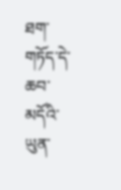ཐག་གཏོད་དེ་ཆབ་མདོའི་ཡུན་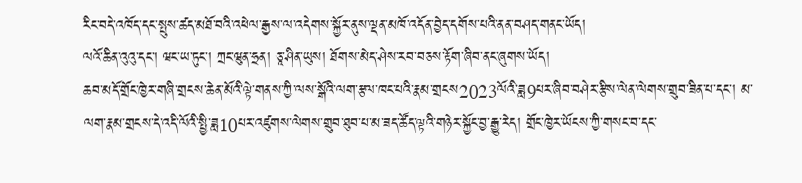རིང་བདེ་འཁོད་དང་སྤུས་ཚད་མཐོ་བའི་འཕེལ་རྒྱས་ལ་འདེགས་སྐྱོར་ནུས་ལྡན་མཁོ་འདོན་བྱེད་དགོས་པའི་ནན་བཤད་གནང་ཡོད།
ལའོ་ཆིན་འུའུ་དང་། ཝང་ཡ་ཏུང་། ཀྲང་ཝུན་ཧྲན། ཅཱ་ཤིན་ཡུས། ཐོགས་མེད་ཤེས་རབ་བཅས་རྟོག་ཞིབ་ནང་ཞུགས་ཡོད།
ཆབ་མདོ་གྲོང་ཁྱེར་གཞི་གྲངས་ཆེན་མོའི་ལྟེ་གནས་ཀྱི་ལས་སྒོའི་ལག་རྩལ་ཁང་པའི་རྣམ་གྲངས2023ལོའི་ཟླ9པར་ཞིབ་བཤེར་རྩིས་ལེན་ལེགས་གྲུབ་ཟིན་པ་དང་། མ་ལག་རྣམ་གྲངས་དེ་འདི་ལོའི་སྤྱི་ཟླ10པར་འཛུགས་ལེགས་གྲུབ་ཐུབ་པ་མ་ཟད་ཚོད་ལྟའི་གཉེར་སྐྱོང་བྱ་རྒྱུ་རེད། གྲོང་ཁྱེར་ཡོངས་ཀྱི་གསང་བ་དང་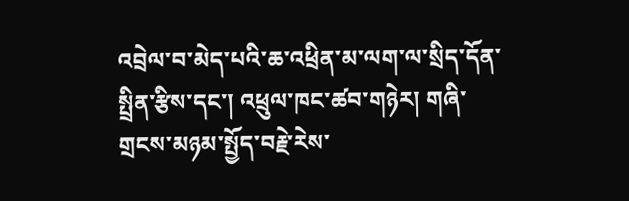འབྲེལ་བ་མེད་པའི་ཆ་འཕྲིན་མ་ལག་ལ་སྲིད་དོན་སྤྲིན་རྩིས་དང་། འཕྲུལ་ཁང་ཚབ་གཉེར། གཞི་གྲངས་མཉམ་སྤྱོད་བརྗེ་རེས་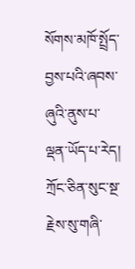སོགས་མཁོ་སྤྲོད་བྱས་པའི་ཞབས་ཞུའི་ནུས་པ་ལྡན་ཡོད་པ་རེད། ཀྲོང་ཅིན་སུང་སྔ་རྗེས་སུ་གཞི་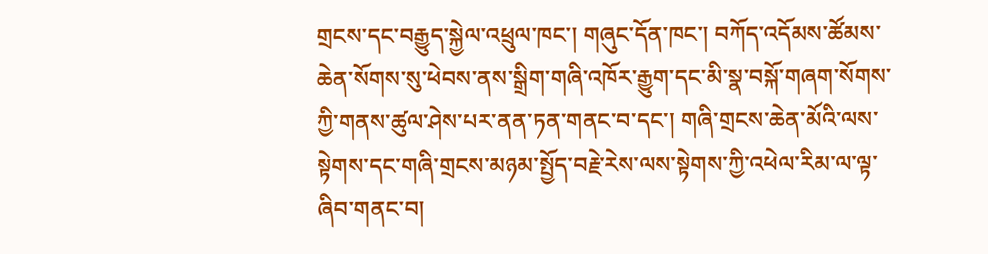གྲངས་དང་བརྒྱུད་སྐྱེལ་འཕྲུལ་ཁང་། གཞུང་དོན་ཁང་། བཀོད་འདོམས་ཚོམས་ཆེན་སོགས་སུ་ཕེབས་ནས་སྒྲིག་གཞི་འཁོར་རྒྱུག་དང་མི་སྣ་བསྐོ་གཞག་སོགས་ཀྱི་གནས་ཚུལ་ཤེས་པར་ནན་ཏན་གནང་བ་དང་། གཞི་གྲངས་ཆེན་མོའི་ལས་སྟེགས་དང་གཞི་གྲངས་མཉམ་སྤྱོད་བརྗེ་རེས་ལས་སྟེགས་ཀྱི་འཕེལ་རིམ་ལ་ལྟ་ཞིབ་གནང་བ།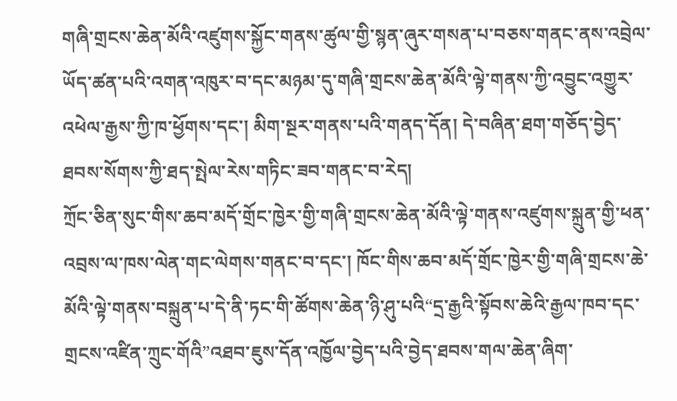གཞི་གྲངས་ཆེན་མོའི་འཛུགས་སྐྱོང་གནས་ཚུལ་གྱི་སྙན་ཞུར་གསན་པ་བཅས་གནང་ནས་འབྲེལ་ཡོད་ཚན་པའི་འགན་འཁུར་བ་དང་མཉམ་དུ་གཞི་གྲངས་ཆེན་མོའི་ལྟེ་གནས་ཀྱི་འབྱུང་འགྱུར་འཕེལ་རྒྱས་ཀྱི་ཁ་ཕྱོགས་དང་། མིག་སྔར་གནས་པའི་གནད་དོན། དེ་བཞིན་ཐག་གཅོད་བྱེད་ཐབས་སོགས་ཀྱི་ཐད་སྤེལ་རེས་གཏིང་ཟབ་གནང་བ་རེད།
ཀྲོང་ཅིན་སུང་གིས་ཆབ་མདོ་གྲོང་ཁྱེར་གྱི་གཞི་གྲངས་ཆེན་མོའི་ལྟེ་གནས་འཛུགས་སྐྲུན་གྱི་ཕན་འབྲས་ལ་ཁས་ལེན་གང་ལེགས་གནང་བ་དང་། ཁོང་གིས་ཆབ་མདོ་གྲོང་ཁྱེར་གྱི་གཞི་གྲངས་ཆེ་མོའི་ལྟེ་གནས་བསྐྲུན་པ་དེ་ནི་ཏང་གི་ཚོགས་ཆེན་ཉི་ཤུ་པའི“དྲ་རྒྱའི་སྟོབས་ཆེའི་རྒྱལ་ཁབ་དང་གྲངས་འཛིན་ཀྲུང་གོའི”འཐབ་ཇུས་དོན་འཁྱོལ་བྱེད་པའི་བྱེད་ཐབས་གལ་ཆེན་ཞིག་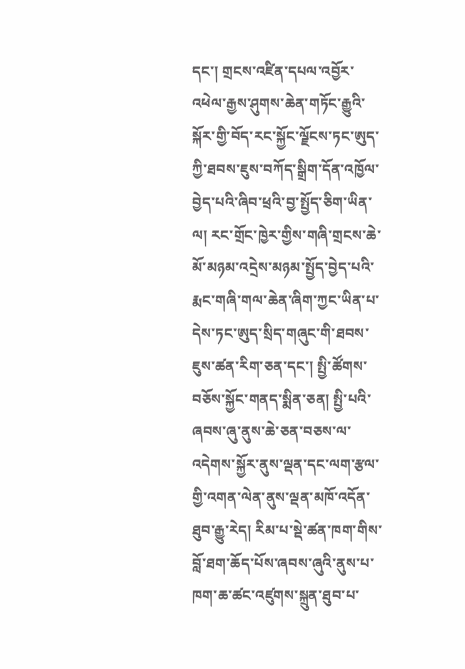དང་། གྲངས་འཛིན་དཔལ་འབྱོར་འཕེལ་རྒྱས་ཤུགས་ཆེན་གཏོང་རྒྱུའི་སྐོར་གྱི་བོད་རང་སྐྱོང་ལྗོངས་ཏང་ཨུད་ཀྱི་ཐབས་ཇུས་བཀོད་སྒྲིག་དོན་འཁྱོལ་བྱེད་པའི་ཞིབ་ཕྲའི་བྱ་སྤྱོད་ཅིག་ཡིན་ལ། རང་གྲོང་ཁྱེར་གྱིས་གཞི་གྲངས་ཆེ་མོ་མཉམ་འདྲེས་མཉམ་སྤྱོད་བྱེད་པའི་རྨང་གཞི་གལ་ཆེན་ཞིག་ཀྱང་ཡིན་པ་དེས་ཏང་ཨུད་སྲིད་གཞུང་གི་ཐབས་ཇུས་ཚན་རིག་ཅན་དང་། སྤྱི་ཚོགས་བཅོས་སྐྱོང་གནད་སྨིན་ཅན། སྤྱི་པའི་ཞབས་ཞུ་ནུས་ཆེ་ཅན་བཅས་ལ་འདེགས་སྐྱོར་ནུས་ལྡན་དང་ལག་རྩལ་གྱི་འགན་ལེན་ནུས་ལྡན་མཁོ་འདོན་ཐུབ་རྒྱུ་རེད། རིམ་པ་སྡེ་ཚན་ཁག་གིས་བློ་ཐག་ཆོད་པོས་ཞབས་ཞུའི་ནུས་པ་ཁག་ཆ་ཚང་འཛུགས་སྐྲུན་ཐུབ་པ་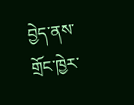བྱེད་ནས་གྲོང་ཁྱེར་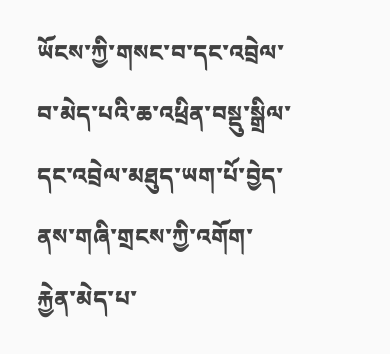ཡོངས་ཀྱི་གསང་བ་དང་འབྲེལ་བ་མེད་པའི་ཆ་འཕྲིན་བསྡུ་སྒྲིལ་དང་འབྲེལ་མཐུད་ཡག་པོ་བྱེད་ནས་གཞི་གྲངས་ཀྱི་འགོག་རྐྱེན་མེད་པ་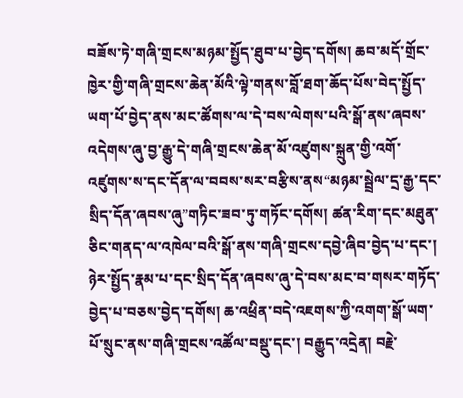བཟོས་ཏེ་གཞི་གྲངས་མཉམ་སྤྱོད་ཐུབ་པ་བྱེད་དགོས། ཆབ་མདོ་གྲོང་ཁྱེར་གྱི་གཞི་གྲངས་ཆེན་མོའི་ལྟེ་གནས་བློ་ཐག་ཆོད་པོས་བེད་སྤྱོད་ཡག་པོ་བྱེད་ནས་མང་ཚོགས་ལ་དེ་བས་ལེགས་པའི་སྒོ་ནས་ཞབས་འདེགས་ཞུ་བྱ་རྒྱུ་དེ་གཞི་གྲངས་ཆེན་མོ་འཛུགས་སྐྲུན་གྱི་འགོ་འཛུགས་ས་དང་དོན་ལ་བབས་སར་བརྩིས་ནས“མཉམ་སྦྲེལ་དྲ་རྒྱ་དང་སྲིད་དོན་ཞབས་ཞུ”གཏིང་ཟབ་ཏུ་གཏོང་དགོས། ཚན་རིག་དང་མཐུན་ཅིང་གནད་ལ་འཁེལ་བའི་སྒོ་ནས་གཞི་གྲངས་དབྱེ་ཞིབ་བྱེད་པ་དང་། ཉེར་སྤྱོད་རྣམ་པ་དང་སྲིད་དོན་ཞབས་ཞུ་དེ་བས་མང་བ་གསར་གཏོད་བྱེད་པ་བཅས་བྱེད་དགོས། ཆ་འཕྲིན་བདེ་འཇགས་ཀྱི་འགག་སྒོ་ཡག་པོ་སྲུང་ནས་གཞི་གྲངས་འཚོལ་བསྡུ་དང་། བརྒྱུད་འདྲེན། བརྗེ་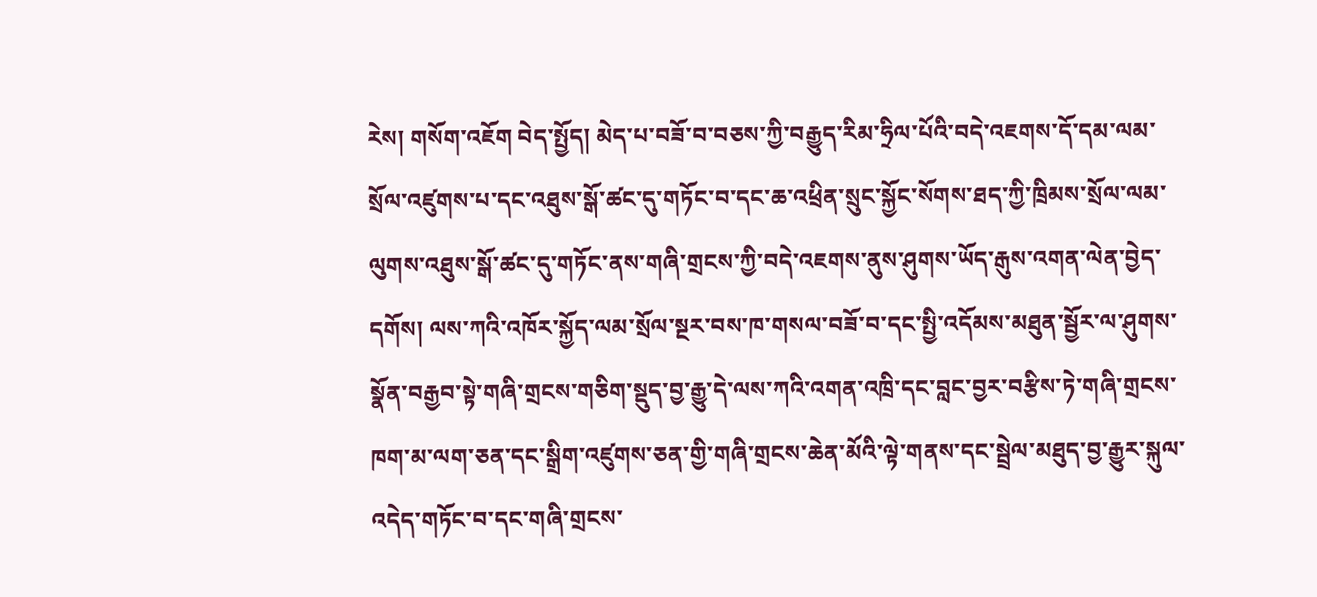རེས། གསོག་འཇོག བེད་སྤྱོད། མེད་པ་བཟོ་བ་བཅས་ཀྱི་བརྒྱུད་རིམ་ཧྲིལ་པོའི་བདེ་འཇགས་དོ་དམ་ལམ་སྲོལ་འཛུགས་པ་དང་འཐུས་སྒོ་ཚང་དུ་གཏོང་བ་དང་ཆ་འཕྲིན་སྲུང་སྐྱོང་སོགས་ཐད་ཀྱི་ཁྲིམས་སྲོལ་ལམ་ལུགས་འཐུས་སྒོ་ཚང་དུ་གཏོང་ནས་གཞི་གྲངས་ཀྱི་བདེ་འཇགས་ནུས་ཤུགས་ཡོད་རྒུས་འགན་ལེན་བྱེད་དགོས། ལས་ཀའི་འཁོར་སྐྱོད་ལམ་སྲོལ་སྔར་བས་ཁ་གསལ་བཟོ་བ་དང་སྤྱི་འདོམས་མཐུན་སྦྱོར་ལ་ཤུགས་སྣོན་བརྒྱབ་སྟེ་གཞི་གྲངས་གཅིག་སྡུད་བྱ་རྒྱུ་དེ་ལས་ཀའི་འགན་འཁྲི་དང་བླང་བྱར་བརྩིས་ཏེ་གཞི་གྲངས་ཁག་མ་ལག་ཅན་དང་སྒྲིག་འཛུགས་ཅན་གྱི་གཞི་གྲངས་ཆེན་མོའི་ལྟེ་གནས་དང་སྦྲེལ་མཐུད་བྱ་རྒྱུར་སྐུལ་འདེད་གཏོང་བ་དང་གཞི་གྲངས་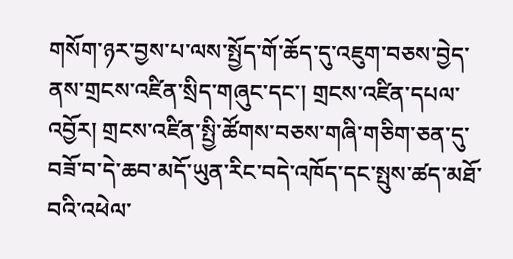གསོག་ཉར་བྱས་པ་ལས་སྤྱོད་གོ་ཆོད་དུ་འཇུག་བཅས་བྱེད་ནས་གྲངས་འཛིན་སྲིད་གཞུང་དང་། གྲངས་འཛིན་དཔལ་འབྱོར། གྲངས་འཛིན་སྤྱི་ཚོགས་བཅས་གཞི་གཅིག་ཅན་དུ་བཟོ་བ་དེ་ཆབ་མདོ་ཡུན་རིང་བདེ་འཁོད་དང་སྤུས་ཚད་མཐོ་བའི་འཕེལ་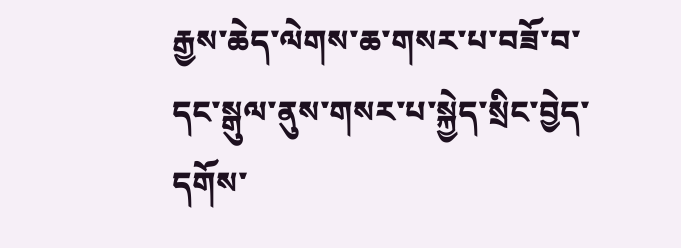རྒྱས་ཆེད་ལེགས་ཆ་གསར་པ་བཟོ་བ་དང་སྒུལ་ནུས་གསར་པ་སྐྱེད་སྲིང་བྱེད་དགོས་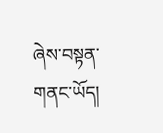ཞེས་བསྟན་གནང་ཡོད།